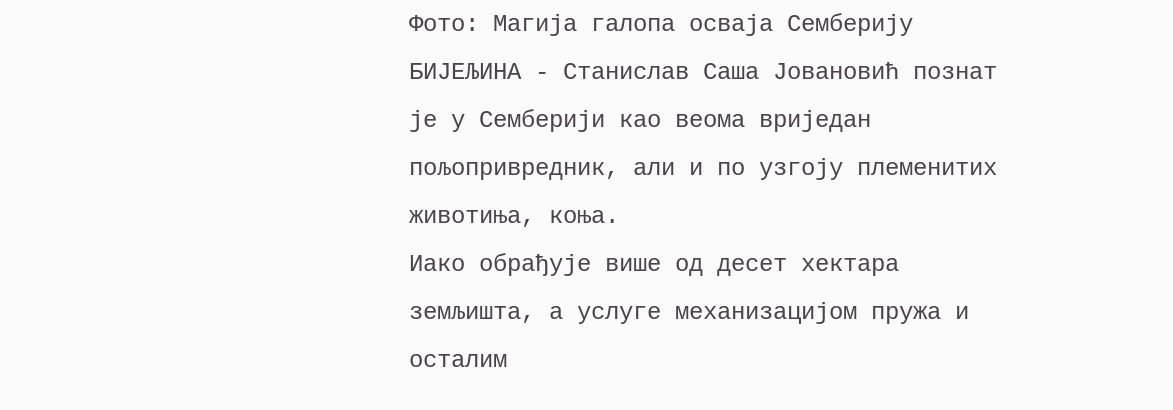Фото: Магија галопа осваја Семберију
БИЈЕЉИНA - Станислав Саша Јовановић познат је у Семберији као веома вриједан пољопривредник, али и по узгоју племенитих животиња, коња.
Иако обрађује више од десет хектара земљишта, а услуге механизацијом пружа и осталим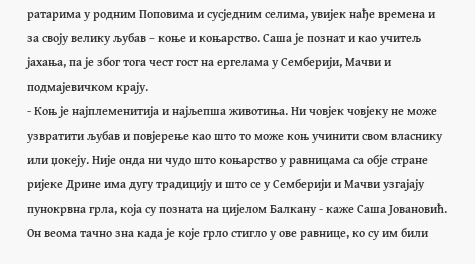ратарима у родним Поповима и сусједним селима, увијек нађе времена и за своју велику љубав – коње и коњарство. Саша је познат и као учитељ јахања, па је због тога чест гост на ергелама у Семберији, Мачви и подмајевичком крају.
- Коњ је најплеменитија и најљепша животиња. Ни човјек човјеку не може узвратити љубав и повјерење као што то може коњ учинити свом власнику или џокеју. Није онда ни чудо што коњарство у равницама са обје стране ријеке Дрине има дугу традицију и што се у Семберији и Мачви узгајају пунокрвна грла, која су позната на цијелом Балкану - каже Саша Јовановић.
Он веома тачно зна када је које грло стигло у ове равнице, ко су им били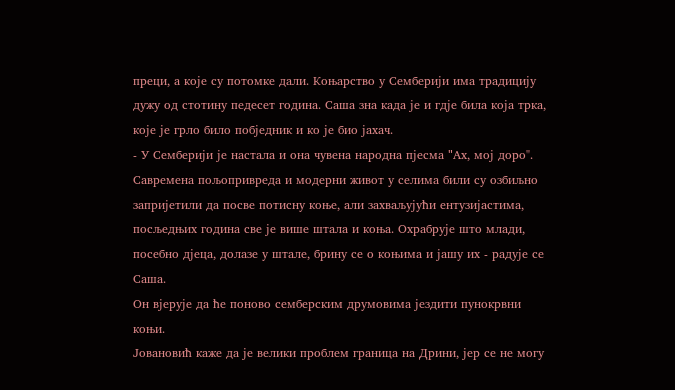преци, а које су потомке дали. Коњарство у Семберији има традицију дужу од стотину педесет година. Саша зна када је и гдје била која трка, које је грло било побједник и ко је био јахач.
- У Семберији је настала и она чувена народна пјесма "Aх, мој доро". Савремена пољопривреда и модерни живот у селима били су озбиљно запријетили да посве потисну коње, али захваљујући ентузијастима, посљедњих година све је више штала и коња. Охрабрује што млади, посебно дјеца, долазе у штале, брину се о коњима и јашу их - радује се Саша.
Он вјерује да ће поново семберским друмовима јездити пунокрвни коњи.
Јовановић каже да је велики проблем граница на Дрини, јер се не могу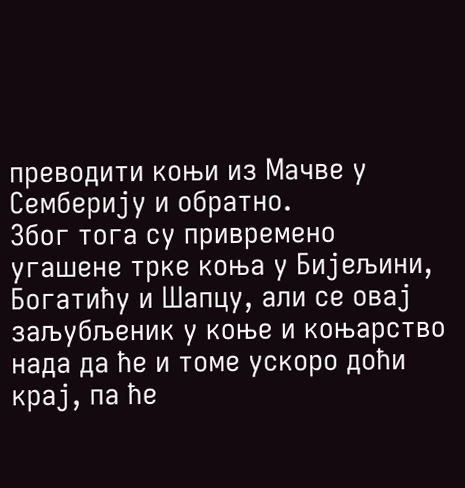преводити коњи из Мачве у Семберију и обратно.
Због тога су привремено угашене трке коња у Бијељини, Богатићу и Шапцу, али се овај заљубљеник у коње и коњарство нада да ће и томе ускоро доћи крај, па ће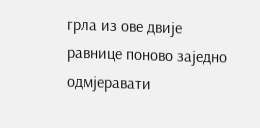грла из ове двије равнице поново заједно одмјеравати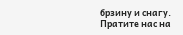брзину и снагу.
Пратите нас на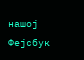нашој Фејсбук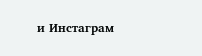и Инстаграм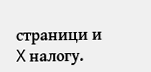страници и X налогу.